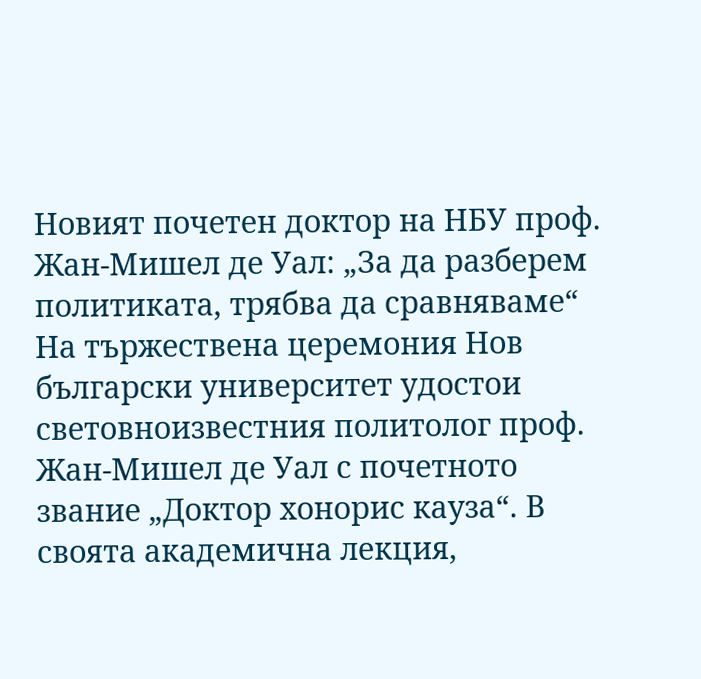Новият почетен доктор на НБУ проф. Жан-Мишел де Уал: „За да разберем политиката, трябва да сравняваме“
На тържествена церемония Нов български университет удостои световноизвестния политолог проф. Жан-Мишел де Уал с почетното звание „Доктор хонорис кауза“. В своята академична лекция,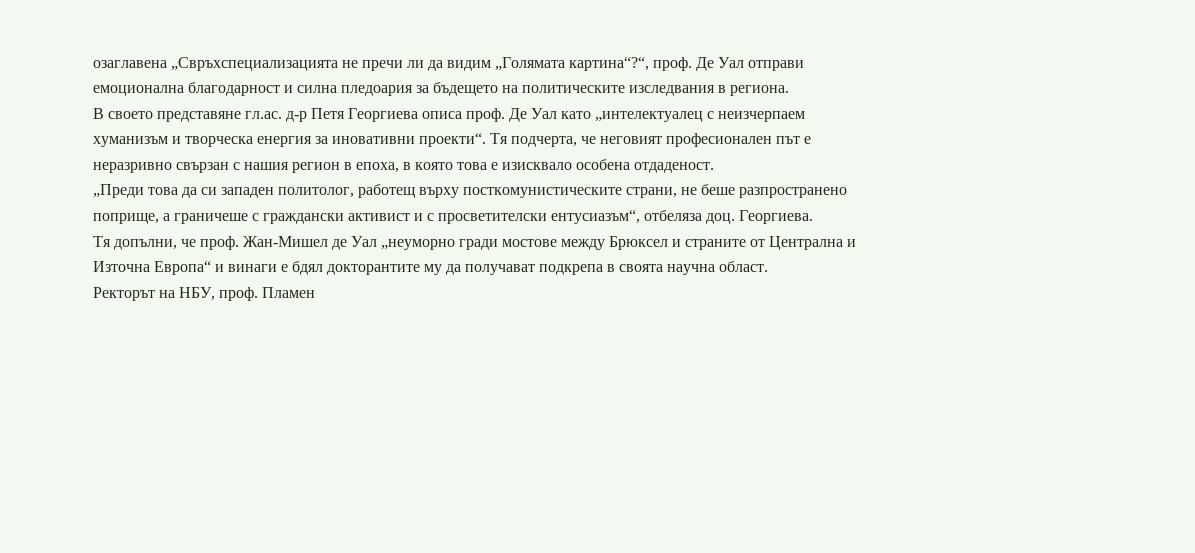озаглавена „Свръхспециализацията не пречи ли да видим „Голямата картина“?“, проф. Де Уал отправи емоционална благодарност и силна пледоария за бъдещето на политическите изследвания в региона.
В своето представяне гл.ас. д-р Петя Георгиева описа проф. Де Уал като „интелектуалец с неизчерпаем хуманизъм и творческа енергия за иновативни проекти“. Тя подчерта, че неговият професионален път е неразривно свързан с нашия регион в епоха, в която това е изисквало особена отдаденост.
„Преди това да си западен политолог, работещ върху посткомунистическите страни, не беше разпространено поприще, а граничеше с граждански активист и с просветителски ентусиазъм“, отбеляза доц. Георгиева.
Тя допълни, че проф. Жан-Мишел де Уал „неуморно гради мостове между Брюксел и страните от Централна и Източна Европа“ и винаги е бдял докторантите му да получават подкрепа в своята научна област.
Ректорът на НБУ, проф. Пламен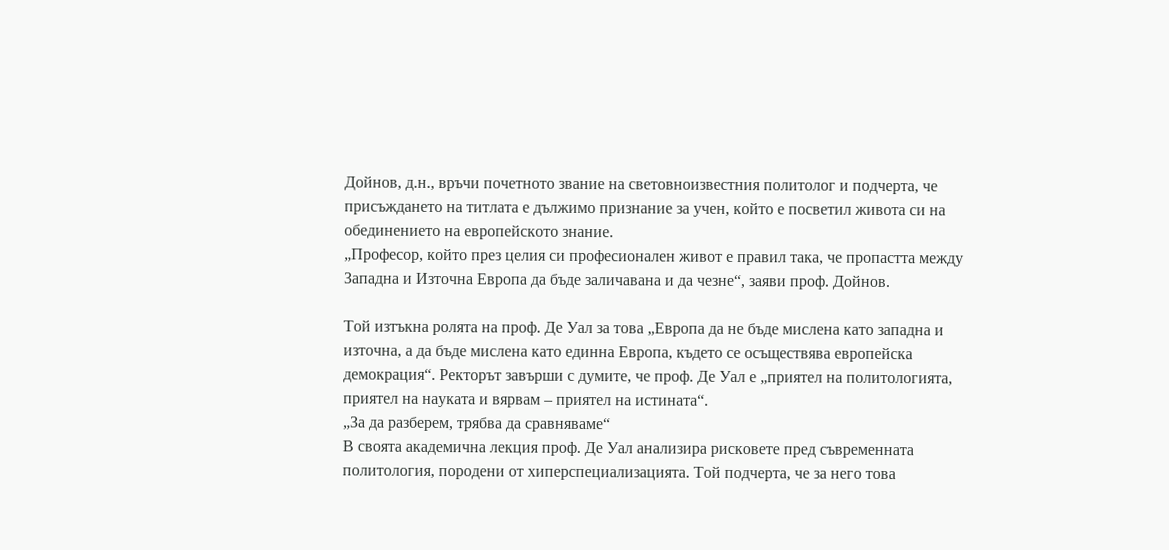Дойнов, д.н., връчи почетното звание на световноизвестния политолог и подчерта, че присъждането на титлата е дължимо признание за учен, който е посветил живота си на обединението на европейското знание.
„Професор, който през целия си професионален живот е правил така, че пропастта между Западна и Източна Европа да бъде заличавана и да чезне“, заяви проф. Дойнов.

Той изтъкна ролята на проф. Де Уал за това „Европа да не бъде мислена като западна и източна, а да бъде мислена като единна Европа, където се осъществява европейска демокрация“. Ректорът завърши с думите, че проф. Де Уал е „приятел на политологията, приятел на науката и вярвам – приятел на истината“.
„За да разберем, трябва да сравняваме“
В своята академична лекция проф. Де Уал анализира рисковете пред съвременната политология, породени от хиперспециализацията. Той подчерта, че за него това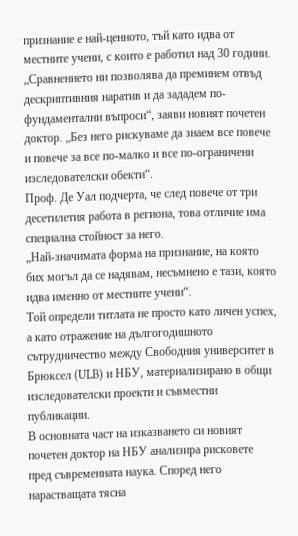признание е най-ценното, тъй като идва от местните учени, с които е работил над 30 години.
„Сравнението ни позволява да преминем отвъд дескриптивния наратив и да зададем по-фундаментални въпроси“, заяви новият почетен доктор. „Без него рискуваме да знаем все повече и повече за все по-малко и все по-ограничени изследователски обекти“.
Проф. Де Уал подчерта, че след повече от три десетилетия работа в региона, това отличие има специална стойност за него.
„Най-значимата форма на признание, на която бих могъл да се надявам, несъмнено е тази, която идва именно от местните учени“.
Той определи титлата не просто като личен успех, а като отражение на дългогодишното сътрудничество между Свободния университет в Брюксел (ULB) и НБУ, материализирано в общи изследователски проекти и съвместни публикации.
В основната част на изказването си новият почетен доктор на НБУ анализира рисковете пред съвременната наука. Според него нарастващата тясна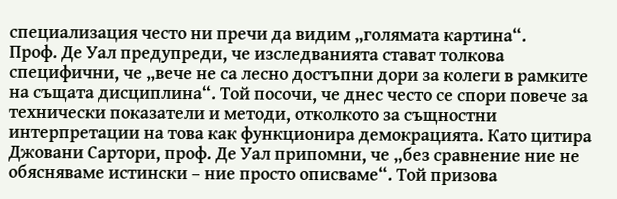специализация често ни пречи да видим „голямата картина“.
Проф. Де Уал предупреди, че изследванията стават толкова специфични, че „вече не са лесно достъпни дори за колеги в рамките на същата дисциплина“. Той посочи, че днес често се спори повече за технически показатели и методи, отколкото за същностни интерпретации на това как функционира демокрацията. Като цитира Джовани Сартори, проф. Де Уал припомни, че „без сравнение ние не обясняваме истински – ние просто описваме“. Той призова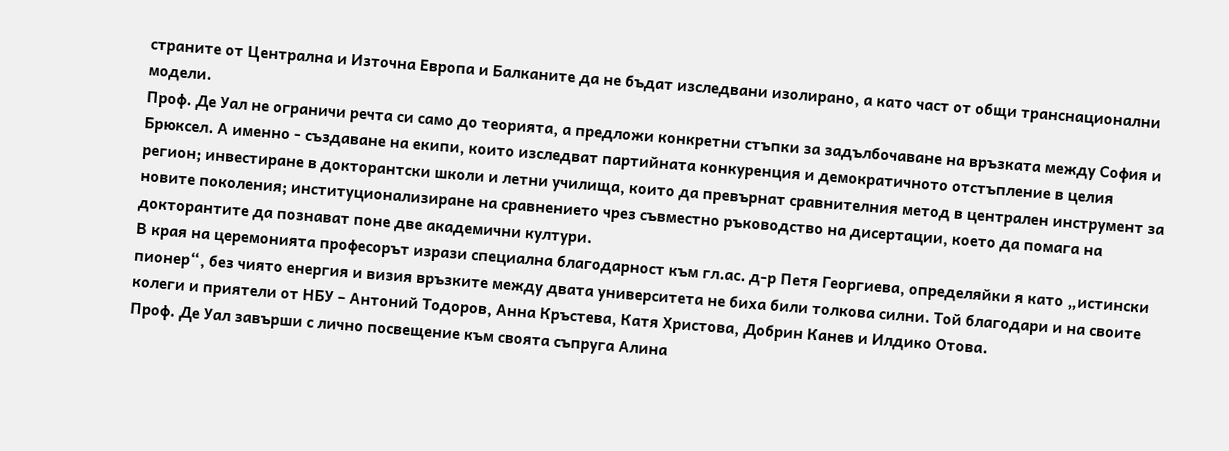страните от Централна и Източна Европа и Балканите да не бъдат изследвани изолирано, а като част от общи транснационални модели.
Проф. Де Уал не ограничи речта си само до теорията, а предложи конкретни стъпки за задълбочаване на връзката между София и Брюксел. А именно - създаване на екипи, които изследват партийната конкуренция и демократичното отстъпление в целия регион; инвестиране в докторантски школи и летни училища, които да превърнат сравнителния метод в централен инструмент за новите поколения; институционализиране на сравнението чрез съвместно ръководство на дисертации, което да помага на докторантите да познават поне две академични култури.
В края на церемонията професорът изрази специална благодарност към гл.ас. д-р Петя Георгиева, определяйки я като „истински пионер“, без чиято енергия и визия връзките между двата университета не биха били толкова силни. Той благодари и на своите колеги и приятели от НБУ – Антоний Тодоров, Анна Кръстева, Катя Христова, Добрин Канев и Илдико Отова.
Проф. Де Уал завърши с лично посвещение към своята съпруга Алина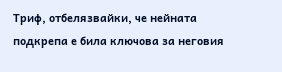Триф, отбелязвайки, че нейната подкрепа е била ключова за неговия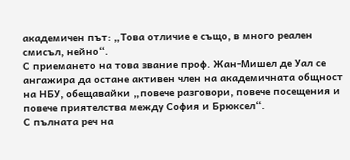академичен път: „Това отличие е също, в много реален смисъл, нейно“.
С приемането на това звание проф. Жан-Мишел де Уал се ангажира да остане активен член на академичната общност на НБУ, обещавайки „повече разговори, повече посещения и повече приятелства между София и Брюксел“.
С пълната реч на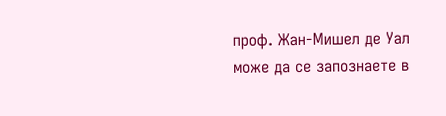проф. Жан-Мишел де Уал може да се запознаете в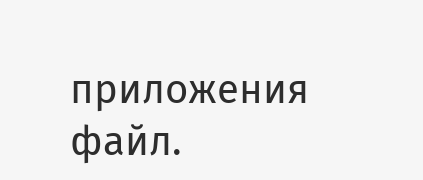приложения файл.